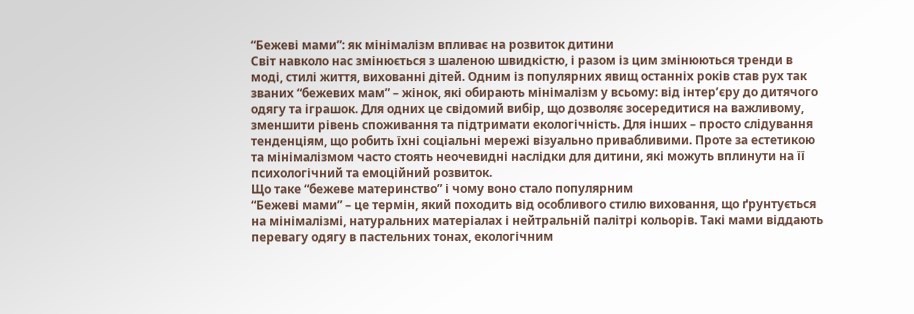“Бежеві мами”: як мінімалізм впливає на розвиток дитини
Світ навколо нас змінюється з шаленою швидкістю, і разом із цим змінюються тренди в моді, стилі життя, вихованні дітей. Одним із популярних явищ останніх років став рух так званих “бежевих мам” – жінок, які обирають мінімалізм у всьому: від інтер’єру до дитячого одягу та іграшок. Для одних це свідомий вибір, що дозволяє зосередитися на важливому, зменшити рівень споживання та підтримати екологічність. Для інших – просто слідування тенденціям, що робить їхні соціальні мережі візуально привабливими. Проте за естетикою та мінімалізмом часто стоять неочевидні наслідки для дитини, які можуть вплинути на її психологічний та емоційний розвиток.
Що таке “бежеве материнство” і чому воно стало популярним
“Бежеві мами” – це термін, який походить від особливого стилю виховання, що ґрунтується на мінімалізмі, натуральних матеріалах і нейтральній палітрі кольорів. Такі мами віддають перевагу одягу в пастельних тонах, екологічним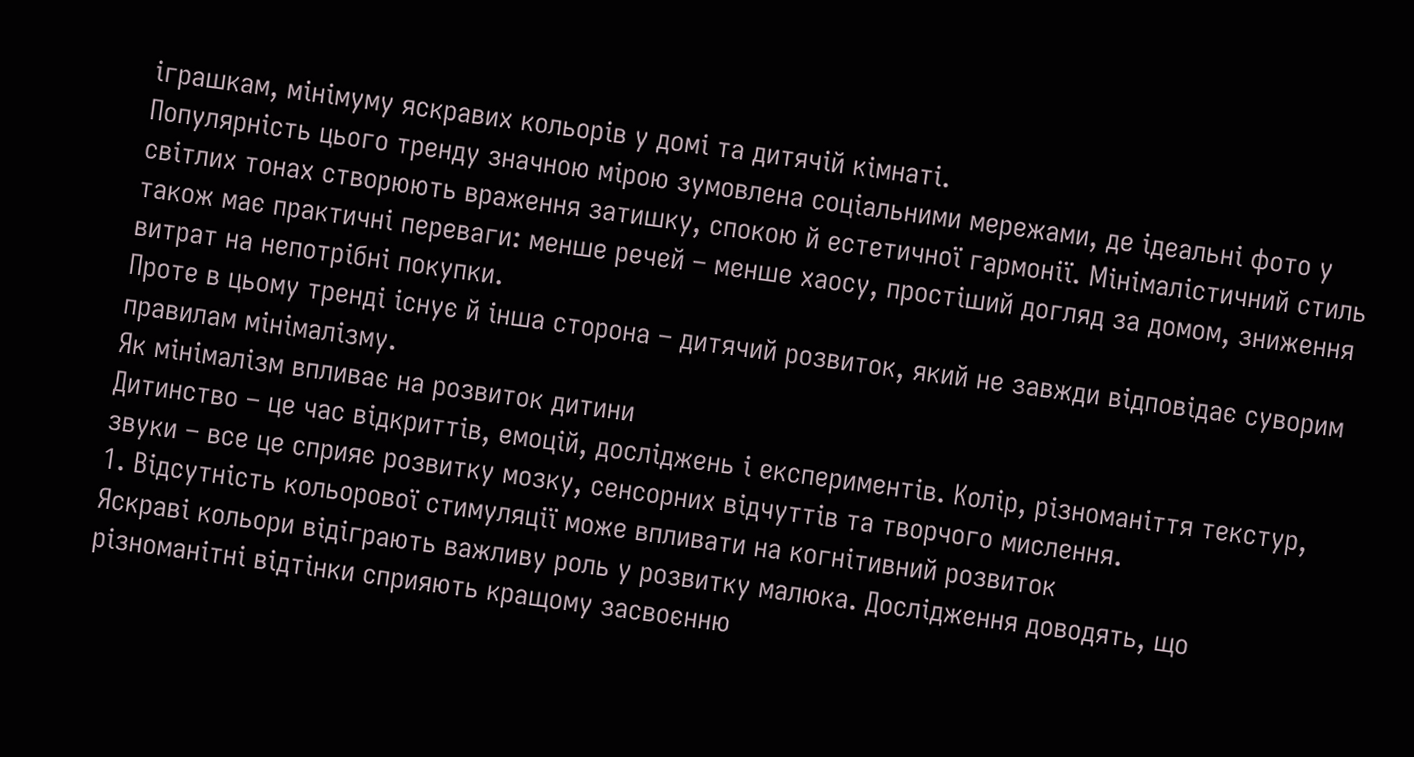іграшкам, мінімуму яскравих кольорів у домі та дитячій кімнаті.
Популярність цього тренду значною мірою зумовлена соціальними мережами, де ідеальні фото у світлих тонах створюють враження затишку, спокою й естетичної гармонії. Мінімалістичний стиль також має практичні переваги: менше речей – менше хаосу, простіший догляд за домом, зниження витрат на непотрібні покупки.
Проте в цьому тренді існує й інша сторона – дитячий розвиток, який не завжди відповідає суворим правилам мінімалізму.
Як мінімалізм впливає на розвиток дитини
Дитинство – це час відкриттів, емоцій, досліджень і експериментів. Колір, різноманіття текстур, звуки – все це сприяє розвитку мозку, сенсорних відчуттів та творчого мислення.
1. Відсутність кольорової стимуляції може впливати на когнітивний розвиток
Яскраві кольори відіграють важливу роль у розвитку малюка. Дослідження доводять, що різноманітні відтінки сприяють кращому засвоєнню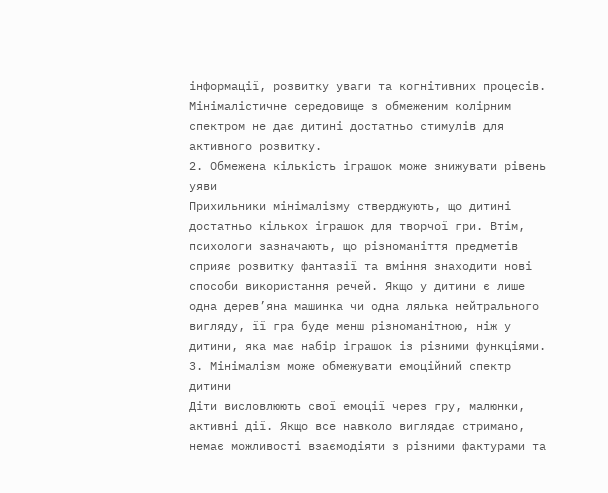інформації, розвитку уваги та когнітивних процесів. Мінімалістичне середовище з обмеженим колірним спектром не дає дитині достатньо стимулів для активного розвитку.
2. Обмежена кількість іграшок може знижувати рівень уяви
Прихильники мінімалізму стверджують, що дитині достатньо кількох іграшок для творчої гри. Втім, психологи зазначають, що різноманіття предметів сприяє розвитку фантазії та вміння знаходити нові способи використання речей. Якщо у дитини є лише одна дерев’яна машинка чи одна лялька нейтрального вигляду, її гра буде менш різноманітною, ніж у дитини, яка має набір іграшок із різними функціями.
3. Мінімалізм може обмежувати емоційний спектр дитини
Діти висловлюють свої емоції через гру, малюнки, активні дії. Якщо все навколо виглядає стримано, немає можливості взаємодіяти з різними фактурами та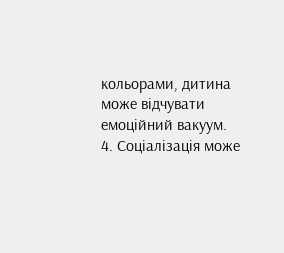кольорами, дитина може відчувати емоційний вакуум.
4. Соціалізація може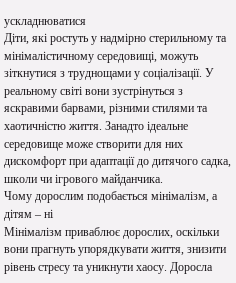ускладнюватися
Діти, які ростуть у надмірно стерильному та мінімалістичному середовищі, можуть зіткнутися з труднощами у соціалізації. У реальному світі вони зустрінуться з яскравими барвами, різними стилями та хаотичністю життя. Занадто ідеальне середовище може створити для них дискомфорт при адаптації до дитячого садка, школи чи ігрового майданчика.
Чому дорослим подобається мінімалізм, а дітям – ні
Мінімалізм приваблює дорослих, оскільки вони прагнуть упорядкувати життя, знизити рівень стресу та уникнути хаосу. Доросла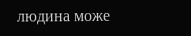людина може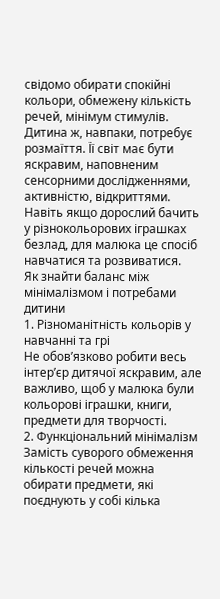свідомо обирати спокійні кольори, обмежену кількість речей, мінімум стимулів.
Дитина ж, навпаки, потребує розмаїття. Її світ має бути яскравим, наповненим сенсорними дослідженнями, активністю, відкриттями. Навіть якщо дорослий бачить у різнокольорових іграшках безлад, для малюка це спосіб навчатися та розвиватися.
Як знайти баланс між мінімалізмом і потребами дитини
1. Різноманітність кольорів у навчанні та грі
Не обов’язково робити весь інтер’єр дитячої яскравим, але важливо, щоб у малюка були кольорові іграшки, книги, предмети для творчості.
2. Функціональний мінімалізм
Замість суворого обмеження кількості речей можна обирати предмети, які поєднують у собі кілька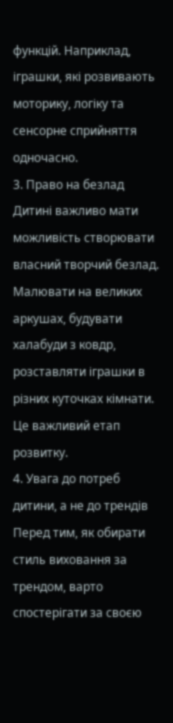функцій. Наприклад, іграшки, які розвивають моторику, логіку та сенсорне сприйняття одночасно.
3. Право на безлад
Дитині важливо мати можливість створювати власний творчий безлад. Малювати на великих аркушах, будувати халабуди з ковдр, розставляти іграшки в різних куточках кімнати. Це важливий етап розвитку.
4. Увага до потреб дитини, а не до трендів
Перед тим, як обирати стиль виховання за трендом, варто спостерігати за своєю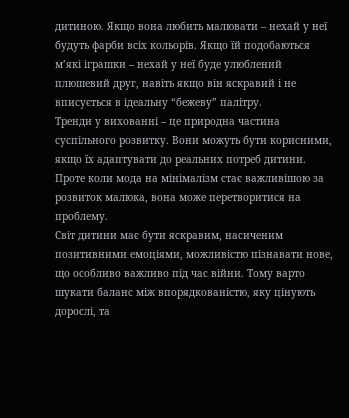дитиною. Якщо вона любить малювати – нехай у неї будуть фарби всіх кольорів. Якщо їй подобаються м’які іграшки – нехай у неї буде улюблений плюшевий друг, навіть якщо він яскравий і не вписується в ідеальну “бежеву” палітру.
Тренди у вихованні – це природна частина суспільного розвитку. Вони можуть бути корисними, якщо їх адаптувати до реальних потреб дитини. Проте коли мода на мінімалізм стає важливішою за розвиток малюка, вона може перетворитися на проблему.
Світ дитини має бути яскравим, насиченим позитивними емоціями, можливістю пізнавати нове, що особливо важливо під час війни. Тому варто шукати баланс між впорядкованістю, яку цінують дорослі, та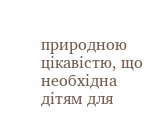природною цікавістю, що необхідна дітям для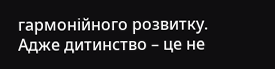гармонійного розвитку. Адже дитинство – це не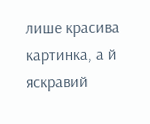лише красива картинка, а й яскравий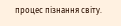процес пізнання світу.